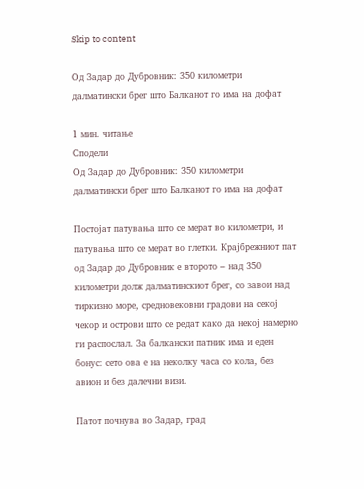Skip to content

Од Задар до Дубровник: 350 километри далматински брег што Балканот го има на дофат

1 мин. читање
Сподели
Од Задар до Дубровник: 350 километри далматински брег што Балканот го има на дофат

Постојат патувања што се мерат во километри, и патувања што се мерат во глетки. Крајбрежниот пат од Задар до Дубровник е второто – над 350 километри долж далматинскиот брег, со завои над тиркизно море, средновековни градови на секој чекор и острови што се редат како да некој намерно ги распослал. За балкански патник има и еден бонус: сето ова е на неколку часа со кола, без авион и без далечни визи.

Патот почнува во Задар, град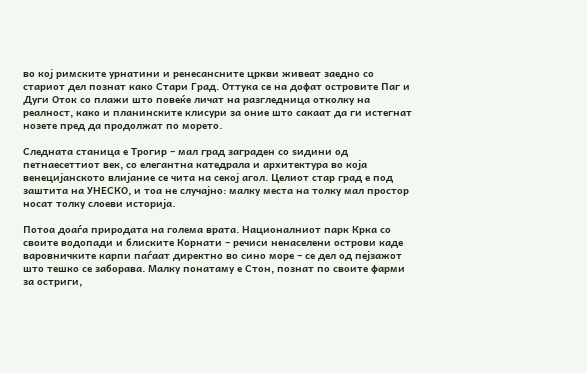во кој римските урнатини и ренесансните цркви живеат заедно со стариот дел познат како Стари Град. Оттука се на дофат островите Паг и Дуги Оток со плажи што повеќе личат на разгледница отколку на реалност, како и планинските клисури за оние што сакаат да ги истегнат нозете пред да продолжат по морето.

Следната станица е Трогир – мал град заграден со ѕидини од петнаесеттиот век, со елегантна катедрала и архитектура во која венецијанското влијание се чита на секој агол. Целиот стар град е под заштита на УНЕСКО, и тоа не случајно: малку места на толку мал простор носат толку слоеви историја.

Потоа доаѓа природата на голема врата. Националниот парк Крка со своите водопади и блиските Корнати – речиси ненаселени острови каде варовничките карпи паѓаат директно во сино море – се дел од пејзажот што тешко се заборава. Малку понатаму е Стон, познат по своите фарми за остриги,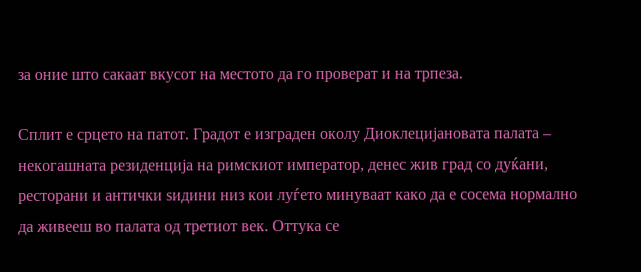за оние што сакаат вкусот на местото да го проверат и на трпеза.

Сплит е срцето на патот. Градот е изграден околу Диоклецијановата палата – некогашната резиденција на римскиот император, денес жив град со дуќани, ресторани и антички ѕидини низ кои луѓето минуваат како да е сосема нормално да живееш во палата од третиот век. Оттука се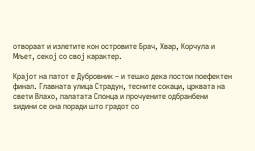отвораат и излетите кон островите Брач, Хвар, Корчула и Мљет, секој со свој карактер.

Крајот на патот е Дубровник – и тешко дека постои поефектен финал. Главната улица Страдун, тесните сокаци, црквата на свети Влахо, палатата Спонца и прочуените одбранбени ѕидини се она поради што градот со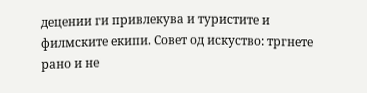децении ги привлекува и туристите и филмските екипи. Совет од искуство: тргнете рано и не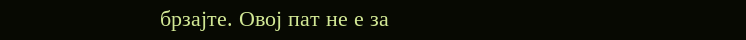брзајте. Овој пат не е за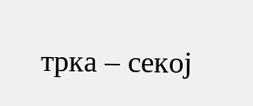трка – секој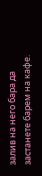залив на него бара да застанете барем на кафе.